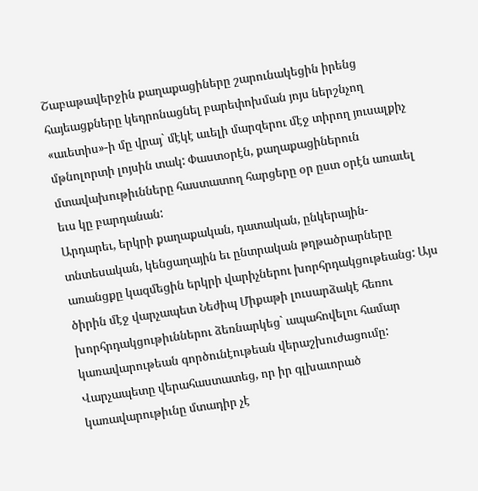Շաբաթավերջին քաղաքացիները շարունակեցին իրենց հայեացքները կեդրոնացնել բարեփոխման յոյս ներշնչող «աւետիս»-ի մը վրայ` մէկէ աւելի մարզերու մէջ տիրող յուսալքիչ մթնոլորտի լոյսին տակ: Փաստօրէն, քաղաքացիներուն մտավախութիւնները հաստատող հարցերը օր ըստ օրէն առաւել եւս կը բարդանան:
Արդարեւ, երկրի քաղաքական, դատական, ընկերային-տնտեսական, կենցաղային եւ ընտրական թղթածրարները առանցքը կազմեցին երկրի վարիչներու խորհրդակցութեանց: Այս ծիրին մէջ վարչապետ Նեժիպ Միքաթի լուսարձակէ հեռու խորհրդակցութիւններու ձեռնարկեց` ապահովելու համար կառավարութեան գործունէութեան վերաշխուժացումը: Վարչապետը վերահաստատեց, որ իր գլխաւորած կառավարութիւնը մտադիր չէ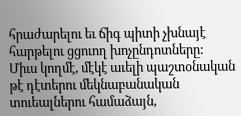հրաժարելու եւ ճիգ պիտի չխնայէ հարթելու ցցուող խոչընդոտները:
Միւս կողմէ, մէկէ աւելի պաշտօնական թէ դէտերու մեկնաբանական տուեալներու համաձայն,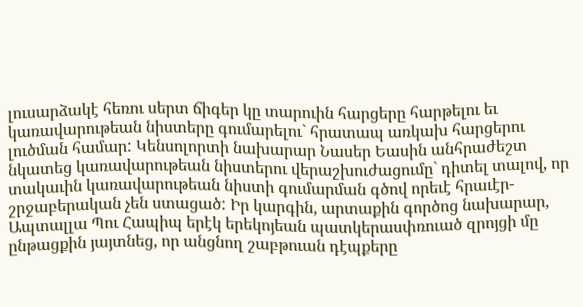լուսարձակէ հեռու սերտ ճիգեր կը տարուին հարցերը հարթելու եւ կառավարութեան նիստերը գումարելու` հրատապ առկախ հարցերու լուծման համար: Կենսոլորտի նախարար Նասեր Եասին անհրաժեշտ նկատեց կառավարութեան նիստերու վերաշխուժացումը` դիտել տալով, որ տակաւին կառավարութեան նիստի գումարման գծով որեւէ հրաւէր-շրջաբերական չեն ստացած: Իր կարգին, արտաքին գործոց նախարար, Ապտալլա Պու Հապիպ երէկ երեկոյեան պատկերասփռուած զրոյցի մը ընթացքին յայտնեց, որ անցնող շաբթուան դէպքերը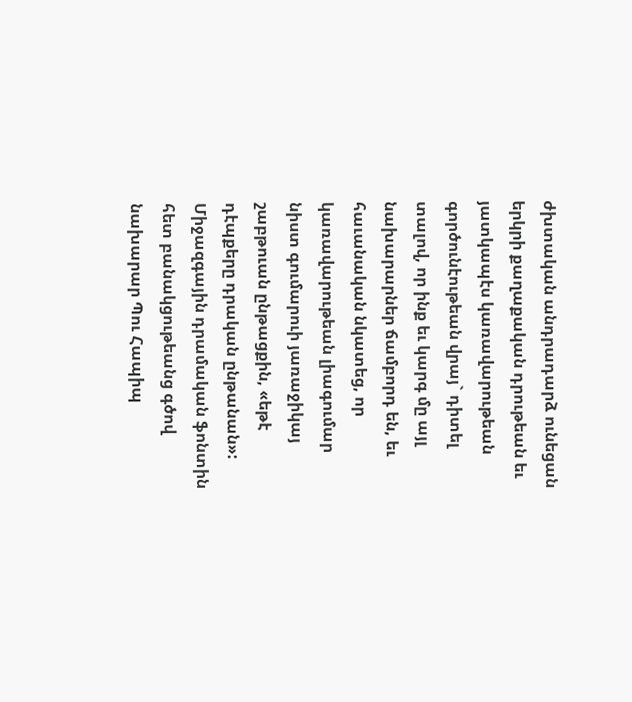ժխտական անդրադարձ ունեցան երկրի քաղաքական դրութեան եւ յատկապէս կառավարութեան գործունէութեան վրայ` դիտել տալով, որ ինք եւ կարգ մը այլ նախարարներ ճամբորդ են, եւ հաւանական նկատեց, որ կառավարութեան լիագումար նիստ գումարուի յառաջիկայ շաբթուան ընթացքին, «եթէ դէպքերը դրական ընթանան»: Միջազգային դրամական ֆոնտին հետ բանակցութեանց գծով նախարար Պու Հապիպ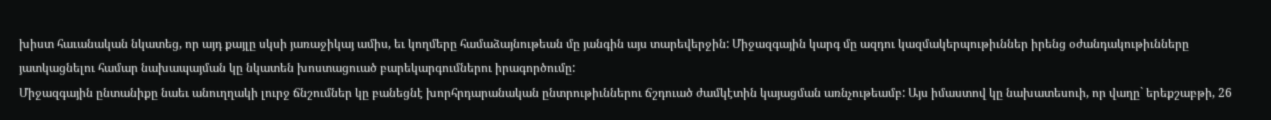խիստ հաւանական նկատեց, որ այդ քայլը սկսի յառաջիկայ ամիս, եւ կողմերը համաձայնութեան մը յանգին այս տարեվերջին: Միջազգային կարգ մը ազդու կազմակերպութիւններ իրենց օժանդակութիւնները յատկացնելու համար նախապայման կը նկատեն խոստացուած բարեկարգումներու իրագործումը:
Միջազգային ընտանիքը նաեւ անուղղակի լուրջ ճնշումներ կը բանեցնէ խորհրդարանական ընտրութիւններու ճշդուած ժամկէտին կայացման առնչութեամբ: Այս իմաստով կը նախատեսուի, որ վաղը` երեքշաբթի, 26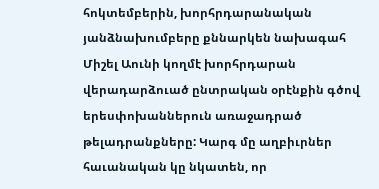հոկտեմբերին, խորհրդարանական յանձնախումբերը քննարկեն նախագահ Միշել Աունի կողմէ խորհրդարան վերադարձուած ընտրական օրէնքին գծով երեսփոխաններուն առաջադրած թելադրանքները: Կարգ մը աղբիւրներ հաւանական կը նկատեն, որ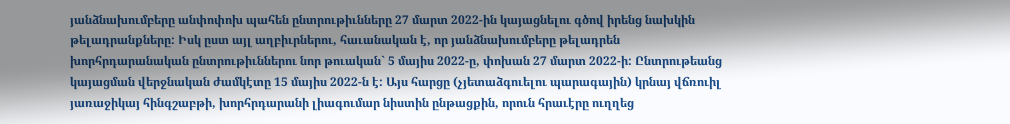յանձնախումբերը անփոփոխ պահեն ընտրութիւնները 27 մարտ 2022-ին կայացնելու գծով իրենց նախկին թելադրանքները: Իսկ ըստ այլ աղբիւրներու, հաւանական է, որ յանձնախումբերը թելադրեն խորհրդարանական ընտրութիւններու նոր թուական` 5 մայիս 2022-ը, փոխան 27 մարտ 2022-ի: Ընտրութեանց կայացման վերջնական ժամկէտը 15 մայիս 2022-ն է: Այս հարցը (չյետաձգուելու պարագային) կրնայ վճռուիլ յառաջիկայ հինգշաբթի, խորհրդարանի լիագումար նիստին ընթացքին, որուն հրաւէրը ուղղեց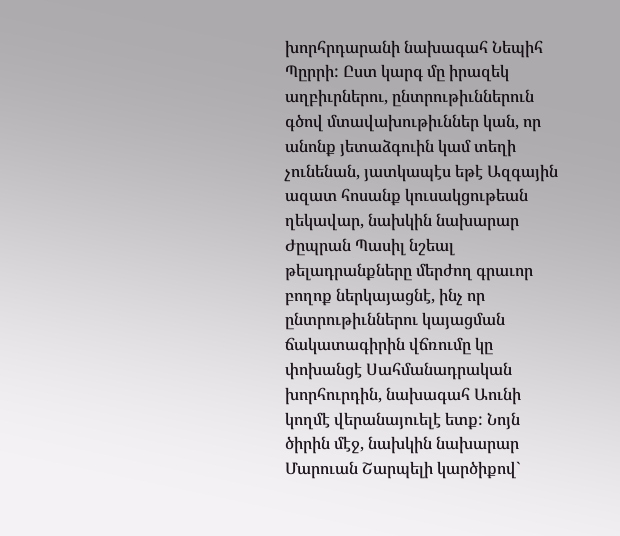խորհրդարանի նախագահ Նեպիհ Պըրրի: Ըստ կարգ մը իրազեկ աղբիւրներու, ընտրութիւններուն գծով մտավախութիւններ կան, որ անոնք յետաձգուին կամ տեղի չունենան, յատկապէս եթէ Ազգային ազատ հոսանք կուսակցութեան ղեկավար, նախկին նախարար Ժըպրան Պասիլ նշեալ թելադրանքները մերժող գրաւոր բողոք ներկայացնէ, ինչ որ ընտրութիւններու կայացման ճակատագիրին վճռումը կը փոխանցէ Սահմանադրական խորհուրդին, նախագահ Աունի կողմէ վերանայուելէ ետք: Նոյն ծիրին մէջ, նախկին նախարար Մարուան Շարպելի կարծիքով`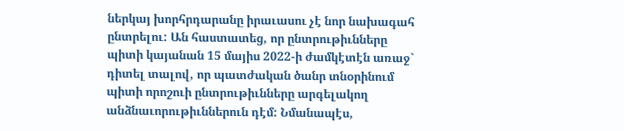ներկայ խորհրդարանը իրաւասու չէ նոր նախագահ ընտրելու: Ան հաստատեց, որ ընտրութիւնները պիտի կայանան 15 մայիս 2022-ի ժամկէտէն առաջ` դիտել տալով, որ պատժական ծանր տնօրինում պիտի որոշուի ընտրութիւնները արգելակող անձնաւորութիւններուն դէմ: Նմանապէս,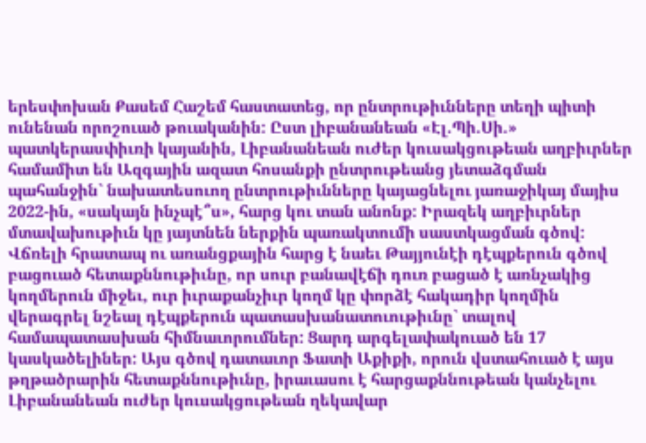երեսփոխան Քասեմ Հաշեմ հաստատեց, որ ընտրութիւնները տեղի պիտի ունենան որոշուած թուականին: Ըստ լիբանանեան «Էլ.Պի.Սի.» պատկերասփիւռի կայանին, Լիբանանեան ուժեր կուսակցութեան աղբիւրներ համամիտ են Ազգային ազատ հոսանքի ընտրութեանց յետաձգման պահանջին` նախատեսուող ընտրութիւնները կայացնելու յառաջիկայ մայիս 2022-ին, «սակայն ինչպէ՞ս», հարց կու տան անոնք: Իրազեկ աղբիւրներ մտավախութիւն կը յայտնեն ներքին պառակտումի սաստկացման գծով:
Վճռելի հրատապ ու առանցքային հարց է նաեւ Թայյունէի դէպքերուն գծով բացուած հետաքննութիւնը, որ սուր բանավէճի դուռ բացած է առնչակից կողմերուն միջեւ, ուր իւրաքանչիւր կողմ կը փորձէ հակադիր կողմին վերագրել նշեալ դէպքերուն պատասխանատուութիւնը` տալով համապատասխան հիմնաւորումներ: Ցարդ արգելափակուած են 17 կասկածելիներ: Այս գծով դատաւոր Ֆատի Աքիքի, որուն վստահուած է այս թղթածրարին հետաքննութիւնը, իրաւասու է հարցաքննութեան կանչելու Լիբանանեան ուժեր կուսակցութեան ղեկավար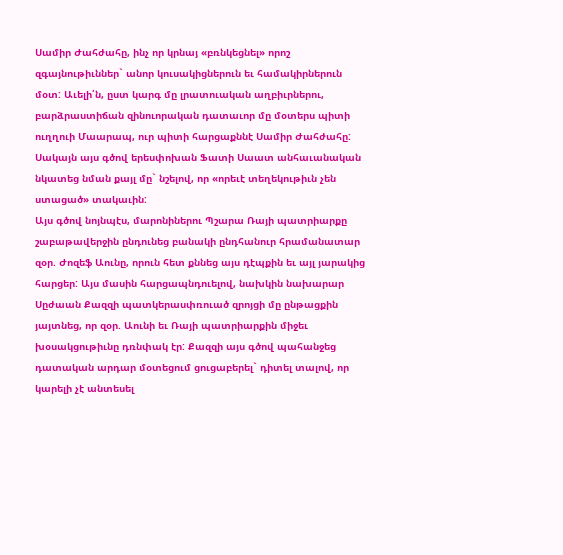Սամիր Ժահժահը, ինչ որ կրնայ «բռնկեցնել» որոշ զգայնութիւններ` անոր կուսակիցներուն եւ համակիրներուն մօտ: Աւելի՛ն, ըստ կարգ մը լրատուական աղբիւրներու, բարձրաստիճան զինուորական դատաւոր մը մօտերս պիտի ուղղուի Մաարապ, ուր պիտի հարցաքննէ Սամիր Ժահժահը: Սակայն այս գծով երեսփոխան Ֆատի Սաատ անհաւանական նկատեց նման քայլ մը` նշելով, որ «որեւէ տեղեկութիւն չեն ստացած» տակաւին:
Այս գծով նոյնպէս, մարոնիներու Պշարա Ռայի պատրիարքը շաբաթավերջին ընդունեց բանակի ընդհանուր հրամանատար զօր. Ժոզեֆ Աունը, որուն հետ քննեց այս դէպքին եւ այլ յարակից հարցեր: Այս մասին հարցապնդուելով, նախկին նախարար Սըժաան Քազզի պատկերասփռուած զրոյցի մը ընթացքին յայտնեց, որ զօր. Աունի եւ Ռայի պատրիարքին միջեւ խօսակցութիւնը դռնփակ էր: Քազզի այս գծով պահանջեց դատական արդար մօտեցում ցուցաբերել` դիտել տալով, որ կարելի չէ անտեսել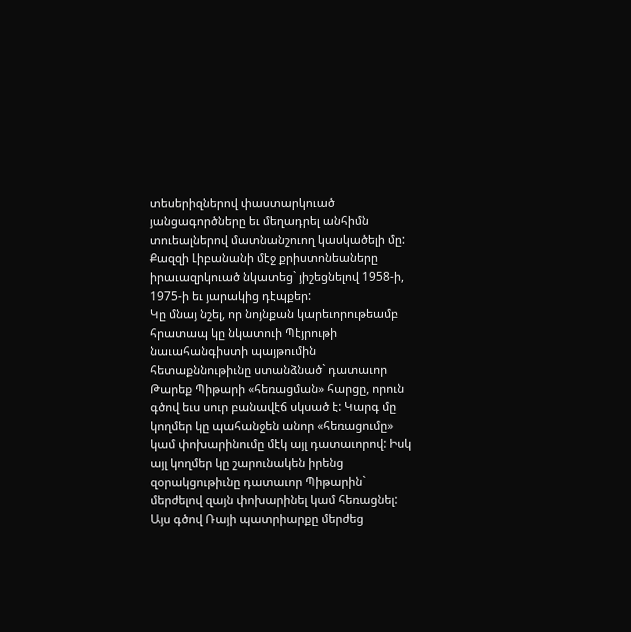տեսերիզներով փաստարկուած յանցագործները եւ մեղադրել անհիմն տուեալներով մատնանշուող կասկածելի մը: Քազզի Լիբանանի մէջ քրիստոնեաները իրաւազրկուած նկատեց` յիշեցնելով 1958-ի, 1975-ի եւ յարակից դէպքեր:
Կը մնայ նշել, որ նոյնքան կարեւորութեամբ հրատապ կը նկատուի Պէյրութի նաւահանգիստի պայթումին հետաքննութիւնը ստանձնած` դատաւոր Թարեք Պիթարի «հեռացման» հարցը, որուն գծով եւս սուր բանավէճ սկսած է: Կարգ մը կողմեր կը պահանջեն անոր «հեռացումը» կամ փոխարինումը մէկ այլ դատաւորով: Իսկ այլ կողմեր կը շարունակեն իրենց զօրակցութիւնը դատաւոր Պիթարին` մերժելով զայն փոխարինել կամ հեռացնել: Այս գծով Ռայի պատրիարքը մերժեց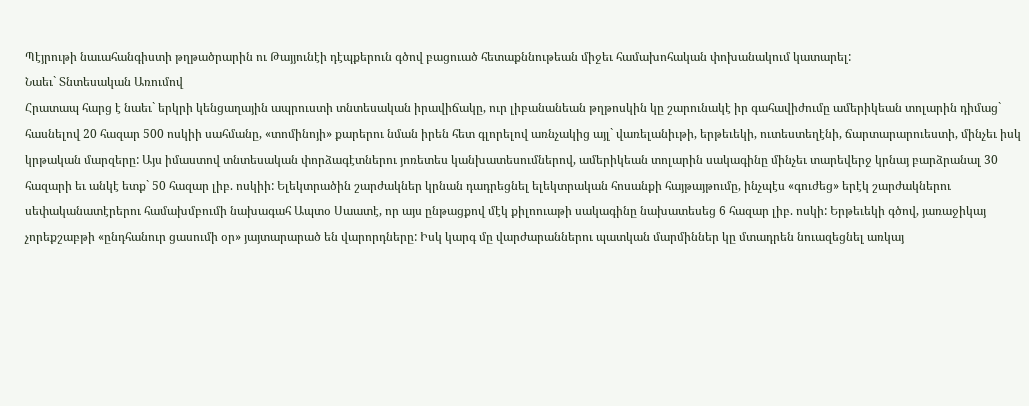Պէյրութի նաւահանգիստի թղթածրարին ու Թայյունէի դէպքերուն գծով բացուած հետաքննութեան միջեւ համախոհական փոխանակում կատարել:
Նաեւ` Տնտեսական Առումով
Հրատապ հարց է նաեւ` երկրի կենցաղային ապրուստի տնտեսական իրավիճակը, ուր լիբանանեան թղթոսկին կը շարունակէ իր գահավիժումը ամերիկեան տոլարին դիմաց` հասնելով 20 հազար 500 ոսկիի սահմանը, «տոմինոյի» քարերու նման իրեն հետ գլորելով առնչակից այլ` վառելանիւթի, երթեւեկի, ուտեստեղէնի, ճարտարարուեստի, մինչեւ իսկ կրթական մարզերը: Այս իմաստով տնտեսական փորձագէտներու յոռետես կանխատեսումներով, ամերիկեան տոլարին սակագինը մինչեւ տարեվերջ կրնայ բարձրանալ 30 հազարի եւ անկէ ետք` 50 հազար լիբ. ոսկիի: Ելեկտրածին շարժակներ կրնան դադրեցնել ելեկտրական հոսանքի հայթայթումը, ինչպէս «գուժեց» երէկ շարժակներու սեփականատէրերու համախմբումի նախագահ Ապտօ Սաատէ, որ այս ընթացքով մէկ քիլոուաթի սակագինը նախատեսեց 6 հազար լիբ. ոսկի: Երթեւեկի գծով, յառաջիկայ չորեքշաբթի «ընդհանուր ցասումի օր» յայտարարած են վարորդները: Իսկ կարգ մը վարժարաններու պատկան մարմիններ կը մտադրեն նուազեցնել առկայ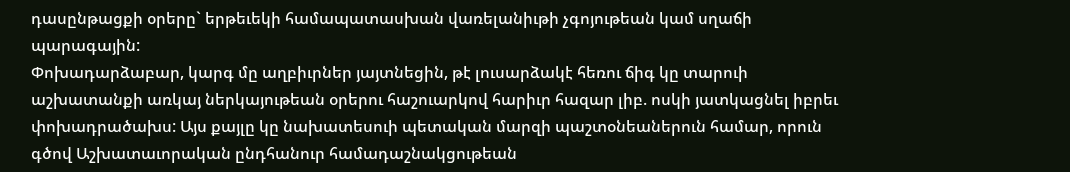դասընթացքի օրերը` երթեւեկի համապատասխան վառելանիւթի չգոյութեան կամ սղաճի պարագային:
Փոխադարձաբար, կարգ մը աղբիւրներ յայտնեցին, թէ լուսարձակէ հեռու ճիգ կը տարուի աշխատանքի առկայ ներկայութեան օրերու հաշուարկով հարիւր հազար լիբ. ոսկի յատկացնել իբրեւ փոխադրածախս: Այս քայլը կը նախատեսուի պետական մարզի պաշտօնեաներուն համար, որուն գծով Աշխատաւորական ընդհանուր համադաշնակցութեան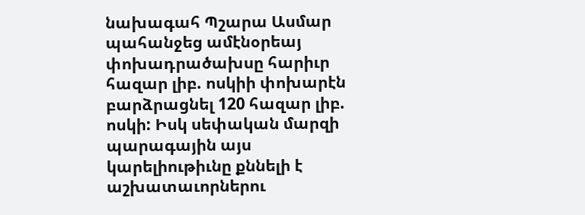նախագահ Պշարա Ասմար պահանջեց ամէնօրեայ փոխադրածախսը հարիւր հազար լիբ. ոսկիի փոխարէն բարձրացնել 120 հազար լիբ. ոսկի: Իսկ սեփական մարզի պարագային այս կարելիութիւնը քննելի է աշխատաւորներու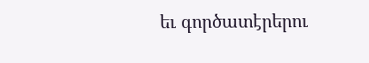եւ գործատէրերու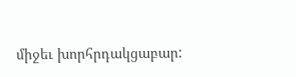միջեւ խորհրդակցաբար: